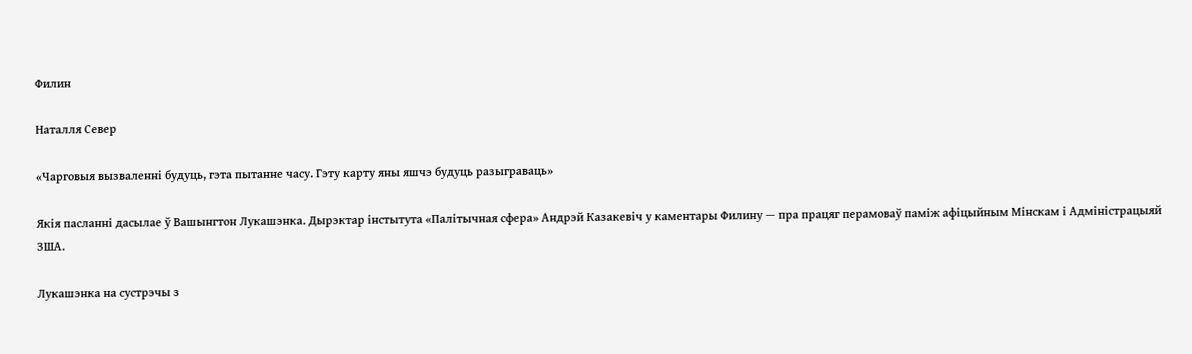Филин

Наталля Север

«Чарговыя вызваленні будуць, гэта пытанне часу. Гэту карту яны яшчэ будуць разыграваць»

Якія пасланні дасылае ў Вашынгтон Лукашэнка. Дырэктар інстытута «Палітычная сфера» Андрэй Казакевіч у каментары Филину — пра працяг перамоваў паміж афіцыйным Мінскам і Адміністрацыяй ЗША.

Лукашэнка на сустрэчы з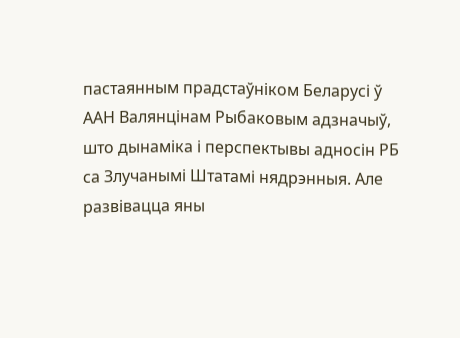пастаянным прадстаўніком Беларусі ў ААН Валянцінам Рыбаковым адзначыў, што дынаміка і перспектывы адносін РБ са Злучанымі Штатамі нядрэнныя. Але развівацца яны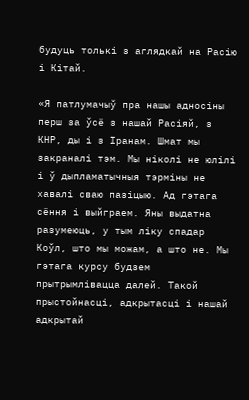будуць толькі з аглядкай на Расію і Кітай.

«Я патлумачыў пра нашы адносіны перш за ўсё з нашай Расіяй, з КНР, ды і з Іранам. Шмат мы закраналі тэм. Мы ніколі не юлілі і ў дыпламатычныя тэрміны не хавалі сваю пазіцыю. Ад гэтага сёння і выйграем. Яны выдатна разумеюць, у тым ліку спадар Коўл, што мы можам, а што не. Мы гэтага курсу будзем прытрымлівацца далей. Такой прыстойнасці, адкрытасці і нашай адкрытай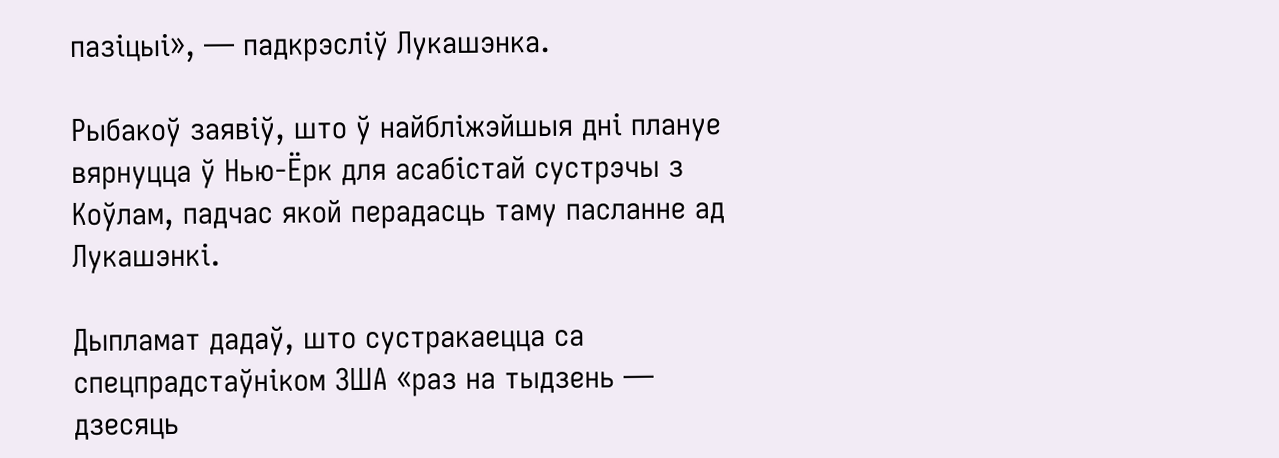пазіцыі», — падкрэсліў Лукашэнка.

Рыбакоў заявіў, што ў найбліжэйшыя дні плануе вярнуцца ў Нью-Ёрк для асабістай сустрэчы з Коўлам, падчас якой перадасць таму пасланне ад Лукашэнкі.

Дыпламат дадаў, што сустракаецца са спецпрадстаўніком ЗША «раз на тыдзень — дзесяць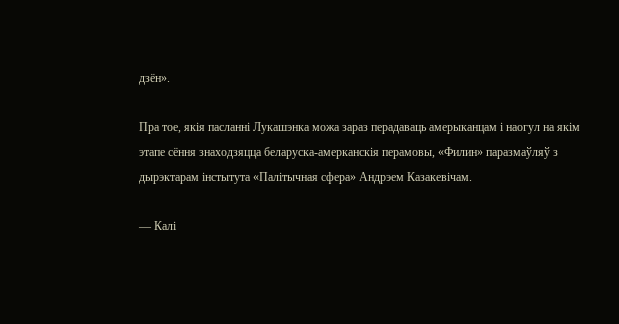дзён».

Пра тое, якія пасланні Лукашэнка можа зараз перадаваць амерыканцам і наогул на якім этапе сёння знаходзяцца беларуска-амерканскія перамовы, «Филин» паразмаўляў з дырэктарам інстытута «Палітычная сфера» Андрэем Казакевічам.

— Калі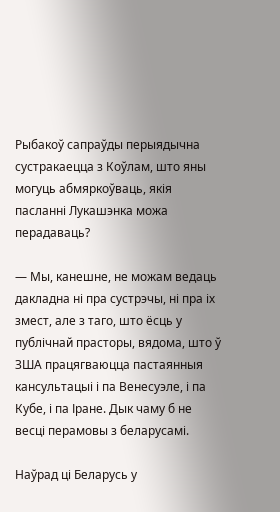Рыбакоў сапраўды перыядычна сустракаецца з Коўлам, што яны могуць абмяркоўваць, якія пасланні Лукашэнка можа перадаваць?

— Мы, канешне, не можам ведаць дакладна ні пра сустрэчы, ні пра іх змест, але з таго, што ёсць у публічнай прасторы, вядома, што ў ЗША працягваюцца пастаянныя кансультацыі і па Венесуэле, і па Кубе, і па Іране. Дык чаму б не весці перамовы з беларусамі.

Наўрад ці Беларусь у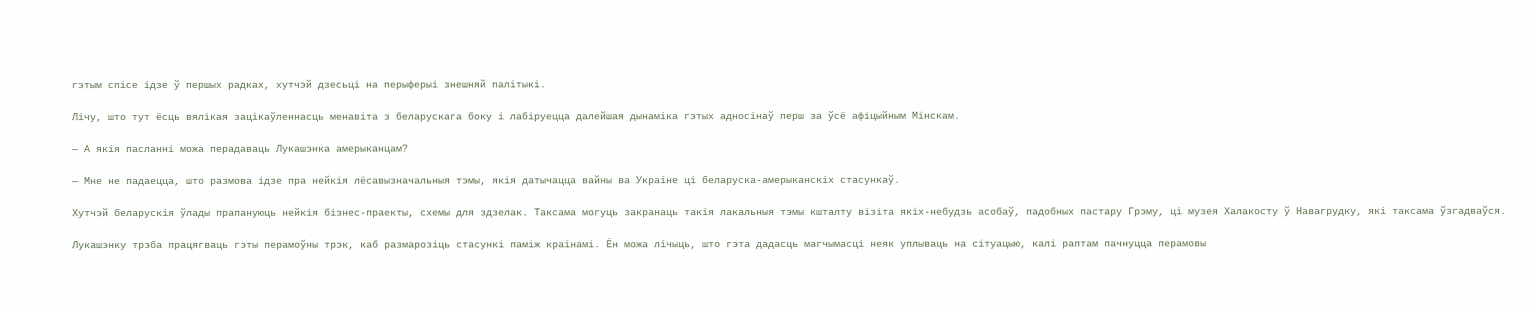гэтым спісе ідзе ў першых радках, хутчэй дзесьці на перыферыі знешняй палітыкі.

Лічу, што тут ёсць вялікая зацікаўленнасць менавіта з беларускага боку і лабіруецца далейшая дынаміка гэтых адносінаў перш за ўсё афіцыйным Мінскам.

— А якія пасланні можа перадаваць Лукашэнка амерыканцам?

— Мне не падаецца, што размова ідзе пра нейкія лёсавызначальныя тэмы, якія датычацца вайны ва Украіне ці беларуска-амерыканскіх стасункаў.

Хутчэй беларускія ўлады прапануюць нейкія бізнес-праекты, схемы для здзелак. Таксама могуць закранаць такія лакальныя тэмы кшталту візіта якіх-небудзь асобаў, падобных пастару Грэму, ці музея Халакосту ў Навагрудку, які таксама ўзгадваўся.

Лукашэнку трэба працягваць гэты перамоўны трэк, каб размарозіць стасункі паміж краінамі. Ён можа лічыць, што гэта дадасць магчымасці неяк уплываць на сітуацыю, калі раптам пачнуцца перамовы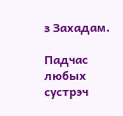з Захадам.

Падчас любых сустрэч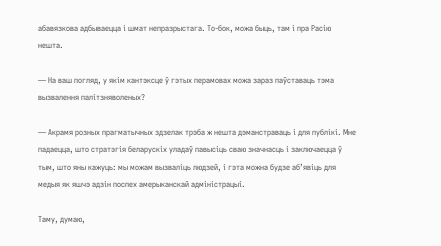абавязкова адбываецца і шмат непразрыстага. То-бок, можа быць, там і пра Расію нешта.

— На ваш погляд, у якім кантэксце ў гэтых перамовах можа зараз паўставаць тэма вызвалення палітзняволеных?

— Акрамя розных прагматычных здзелак трэба ж нешта дэманстраваць і для публікі. Мне падаецца, што стратэгія беларускіх уладаў павысіць сваю значнасць і заключаецца ў тым, што яны кажуць: мы можам вызваліць людзей, і гэта можна будзе аб’явіць для медыя як яшчэ адзін поспех амерыканскай адміністрацыі.

Таму, думаю,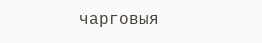чарговыя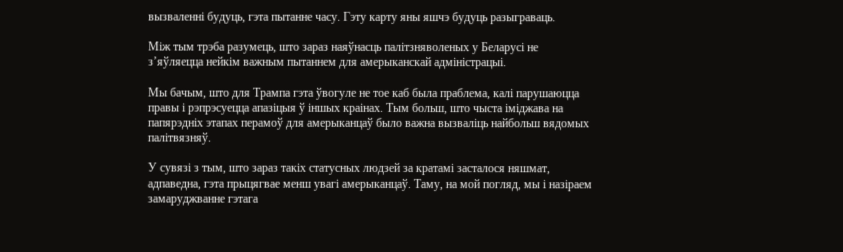вызваленні будуць, гэта пытанне часу. Гэту карту яны яшчэ будуць разыграваць.

Між тым трэба разумець, што зараз наяўнасць палітзняволеных у Беларусі не з’яўляецца нейкім важным пытаннем для амерыканскай адміністрацыі.

Мы бачым, што для Трампа гэта ўвогуле не тое каб была праблема, калі парушаюцца правы і рэпрэсуецца апазіцыя ў іншых краінах. Тым больш, што чыста іміджава на папярэдніх этапах перамоў для амерыканцаў было важна вызваліць найбольш вядомых палітвязняў.

У сувязі з тым, што зараз такіх статусных людзей за кратамі засталося няшмат, адпаведна, гэта прыцягвае менш увагі амерыканцаў. Таму, на мой погляд, мы і назіраем замаруджванне гэтага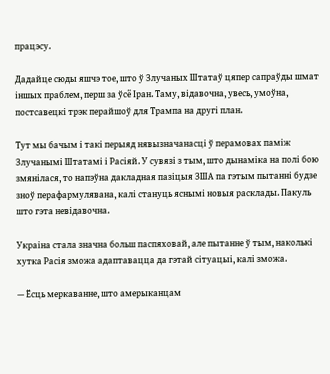працэсу.

Дадайце сюды яшчэ тое, што ў Злучаных Штатаў цяпер сапраўды шмат іншых праблем, перш за ўсё Іран. Таму, відавочна, увесь, умоўна, постсавецкі трэк перайшоў для Трампа на другі план.

Тут мы бачым і такі перыяд нявызначанасці ў перамовах паміж Злучанымі Штатамі і Расіяй. У сувязі з тым, што дынаміка на полі бою змянілася, то напэўна дакладная пазіцыя ЗША па гэтым пытанні будзе зноў перафармулявана, калі стануць яснымі новыя расклады. Пакуль што гэта невідавочна.

Украіна стала значна больш паспяховай, але пытанне ў тым, наколькі хутка Расія зможа адаптавацца да гэтай сітуацыі, калі зможа.

— Ёсць меркаванне, што амерыканцам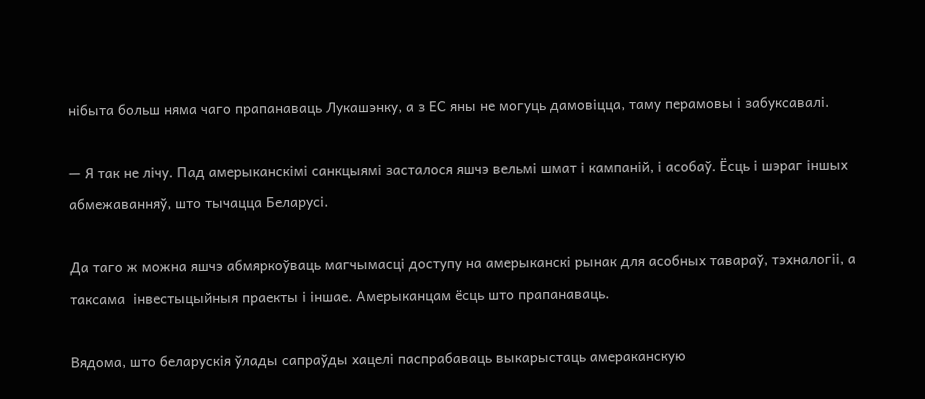нібыта больш няма чаго прапанаваць Лукашэнку, а з ЕС яны не могуць дамовіцца, таму перамовы і забуксавалі.

— Я так не лічу. Пад амерыканскімі санкцыямі засталося яшчэ вельмі шмат і кампаній, і асобаў. Ёсць і шэраг іншых абмежаванняў, што тычацца Беларусі.

Да таго ж можна яшчэ абмяркоўваць магчымасці доступу на амерыканскі рынак для асобных тавараў, тэхналогіі, а таксама  інвестыцыйныя праекты і іншае. Амерыканцам ёсць што прапанаваць.

Вядома, што беларускія ўлады сапраўды хацелі паспрабаваць выкарыстаць амераканскую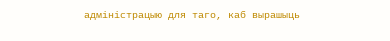адміністрацыю для таго, каб вырашыць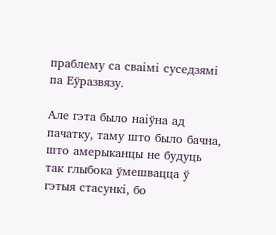праблему са сваімі суседзямі па Еўразвязу.

Але гэта было наіўна ад пачатку, таму што было бачна, што амерыканцы не будуць так глыбока ўмешвацца ў гэтыя стасункі, бо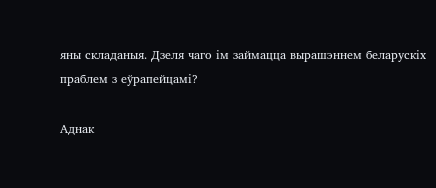яны складаныя. Дзеля чаго ім займацца вырашэннем беларускіх праблем з еўрапейцамі?

Аднак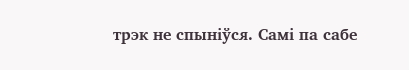трэк не спыніўся. Самі па сабе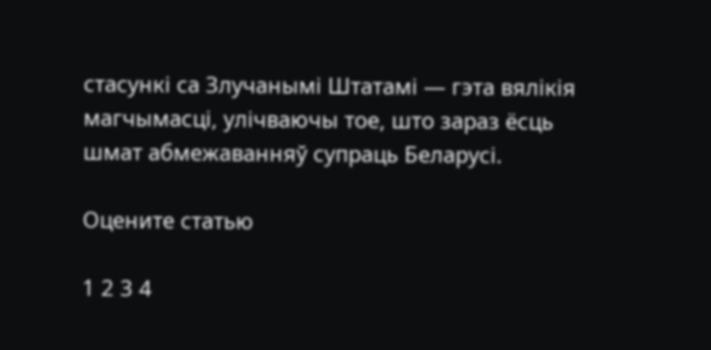стасункі са Злучанымі Штатамі — гэта вялікія магчымасці, улічваючы тое, што зараз ёсць шмат абмежаванняў супраць Беларусі.

Оцените статью

1 2 3 4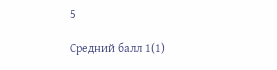5

Средний балл 1(1)